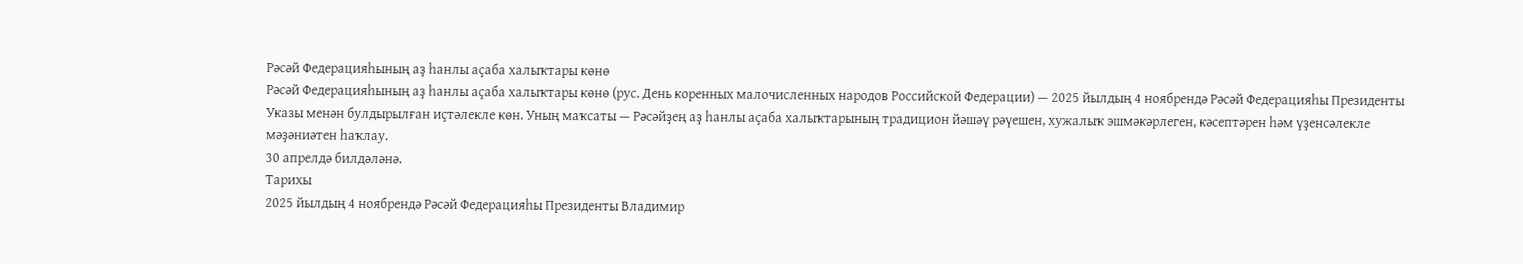Рәсәй Федерацияһының аҙ һанлы аҫаба халыҡтары көнө
Рәсәй Федерацияһының аҙ һанлы аҫаба халыҡтары көнө (рус. День коренных малочисленных народов Российской Федерации) — 2025 йылдың 4 ноябрендә Рәсәй Федерацияһы Президенты Указы менән булдырылған иҫтәлекле көн. Уның маҡсаты — Рәсәйҙең аҙ һанлы аҫаба халыҡтарының традицион йәшәү рәүешен, хужалыҡ эшмәкәрлеген, кәсептәрен һәм үҙенсәлекле мәҙәниәтен һаҡлау.
30 апрелдә билдәләнә.
Тарихы
2025 йылдың 4 ноябрендә Рәсәй Федерацияһы Президенты Владимир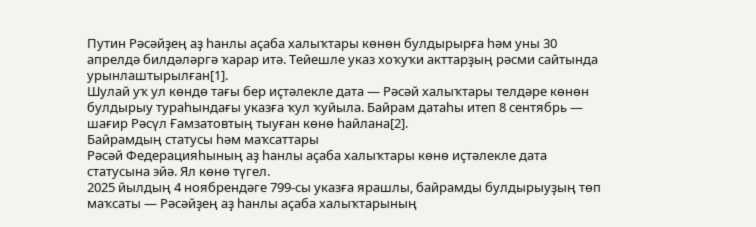Путин Рәсәйҙең аҙ һанлы аҫаба халыҡтары көнөн булдырырға һәм уны 30 апрелдә билдәләргә ҡарар итә. Тейешле указ хоҡуҡи акттарҙың рәсми сайтында урынлаштырылған[1].
Шулай уҡ ул көндө тағы бер иҫтәлекле дата — Рәсәй халыҡтары телдәре көнөн булдырыу тураһындағы указға ҡул ҡуйыла. Байрам датаһы итеп 8 сентябрь — шағир Рәсүл Ғамзатовтың тыуған көнө һайлана[2].
Байрамдың статусы һәм маҡсаттары
Рәсәй Федерацияһының аҙ һанлы аҫаба халыҡтары көнө иҫтәлекле дата статусына эйә. Ял көнө түгел.
2025 йылдың 4 ноябрендәге 799-сы указға ярашлы, байрамды булдырыуҙың төп маҡсаты — Рәсәйҙең аҙ һанлы аҫаба халыҡтарының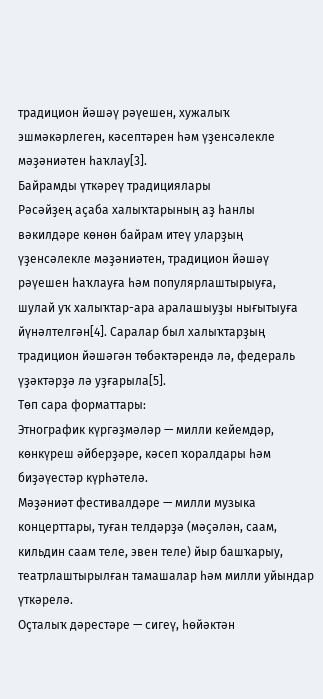традицион йәшәү рәүешен, хужалыҡ эшмәкәрлеген, кәсептәрен һәм үҙенсәлекле мәҙәниәтен һаҡлау[3].
Байрамды үткәреү традициялары
Рәсәйҙең аҫаба халыҡтарының аҙ һанлы вәкилдәре көнөн байрам итеү уларҙың үҙенсәлекле мәҙәниәтен, традицион йәшәү рәүешен һаҡлауға һәм популярлаштырыуға, шулай уҡ халыҡтар-ара аралашыуҙы нығытыуға йүнәлтелгән[4]. Саралар был халыҡтарҙың традицион йәшәгән төбәктәрендә лә, федераль үҙәктәрҙә лә уҙғарыла[5].
Төп сара форматтары:
Этнографик күргәҙмәләр — милли кейемдәр, көнкүреш әйберҙәре, кәсеп ҡоралдары һәм биҙәүестәр күрһәтелә.
Мәҙәниәт фестивалдәре — милли музыка концерттары, туған телдәрҙә (мәҫәлән, саам, кильдин саам теле, эвен теле) йыр башҡарыу, театрлаштырылған тамашалар һәм милли уйындар үткәрелә.
Оҫталыҡ дәрестәре — сигеү, һөйәктән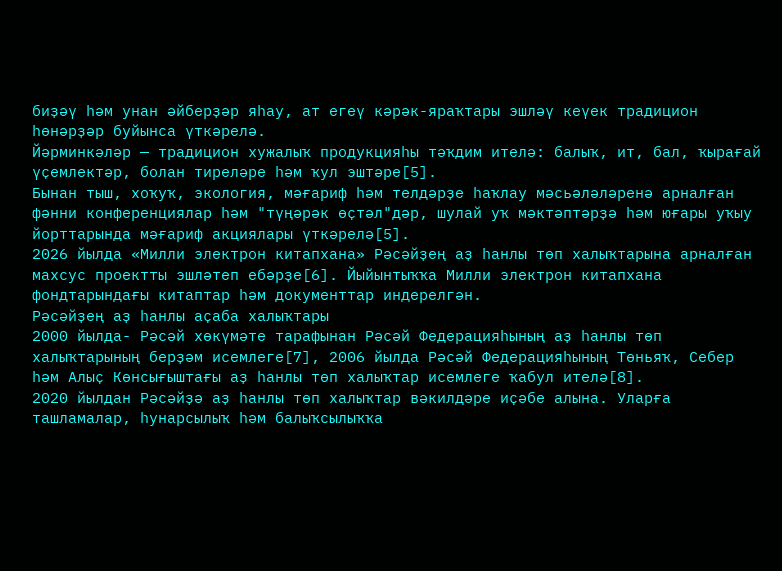биҙәү һәм унан әйберҙәр яһау, ат егеү кәрәк-яраҡтары эшләү кеүек традицион һөнәрҙәр буйынса үткәрелә.
Йәрминкәләр — традицион хужалыҡ продукцияһы тәҡдим ителә: балыҡ, ит, бал, ҡырағай үҫемлектәр, болан тиреләре һәм ҡул эштәре[5].
Бынан тыш, хоҡуҡ, экология, мәғариф һәм телдәрҙе һаҡлау мәсьәләләренә арналған фәнни конференциялар һәм "түңәрәк өҫтәл"дәр, шулай уҡ мәктәптәрҙә һәм юғары уҡыу йорттарында мәғариф акциялары үткәрелә[5].
2026 йылда «Милли электрон китапхана» Рәсәйҙең аҙ һанлы төп халыҡтарына арналған махсус проектты эшләтеп ебәрҙе[6]. Йыйынтыҡҡа Милли электрон китапхана фондтарындағы китаптар һәм документтар индерелгән.
Рәсәйҙең аҙ һанлы аҫаба халыҡтары
2000 йылда- Рәсәй хөкүмәте тарафынан Рәсәй Федерацияһының аҙ һанлы төп халыҡтарының берҙәм исемлеге[7], 2006 йылда Рәсәй Федерацияһының Төньяҡ, Себер һәм Алыҫ Көнсығыштағы аҙ һанлы төп халыҡтар исемлеге ҡабул ителә[8].
2020 йылдан Рәсәйҙә аҙ һанлы төп халыҡтар вәкилдәре иҫәбе алына. Уларға ташламалар, һунарсылыҡ һәм балыҡсылыҡҡа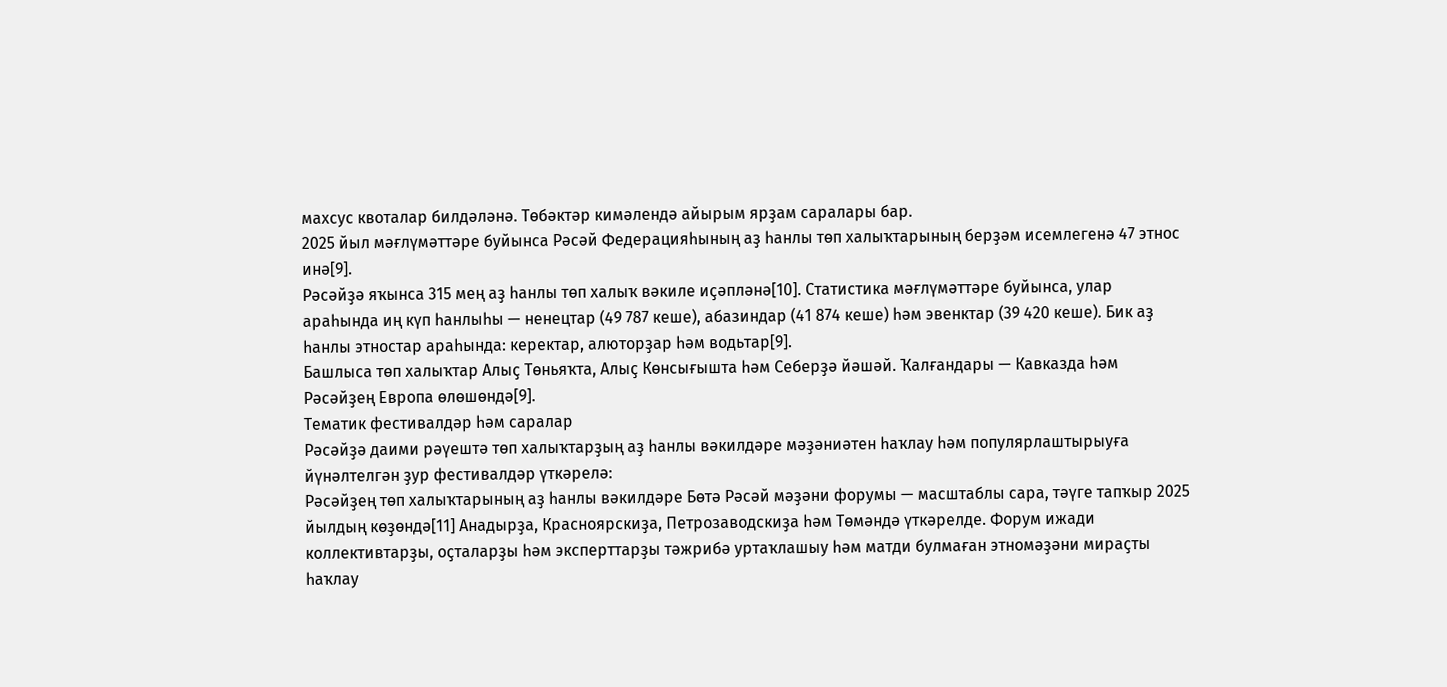махсус квоталар билдәләнә. Төбәктәр кимәлендә айырым ярҙам саралары бар.
2025 йыл мәғлүмәттәре буйынса Рәсәй Федерацияһының аҙ һанлы төп халыҡтарының берҙәм исемлегенә 47 этнос инә[9].
Рәсәйҙә яҡынса 315 мең аҙ һанлы төп халыҡ вәкиле иҫәпләнә[10]. Статистика мәғлүмәттәре буйынса, улар араһында иң күп һанлыһы — ненецтар (49 787 кеше), абазиндар (41 874 кеше) һәм эвенктар (39 420 кеше). Бик аҙ һанлы этностар араһында: керектар, алюторҙар һәм водьтар[9].
Башлыса төп халыҡтар Алыҫ Төньяҡта, Алыҫ Көнсығышта һәм Себерҙә йәшәй. Ҡалғандары — Кавказда һәм Рәсәйҙең Европа өлөшөндә[9].
Тематик фестивалдәр һәм саралар
Рәсәйҙә даими рәүештә төп халыҡтарҙың аҙ һанлы вәкилдәре мәҙәниәтен һаҡлау һәм популярлаштырыуға йүнәлтелгән ҙур фестивалдәр үткәрелә:
Рәсәйҙең төп халыҡтарының аҙ һанлы вәкилдәре Бөтә Рәсәй мәҙәни форумы — масштаблы сара, тәүге тапҡыр 2025 йылдың көҙөндә[11] Анадырҙа, Красноярскиҙа, Петрозаводскиҙа һәм Төмәндә үткәрелде. Форум ижади коллективтарҙы, оҫталарҙы һәм эксперттарҙы тәжрибә уртаҡлашыу һәм матди булмаған этномәҙәни мираҫты һаҡлау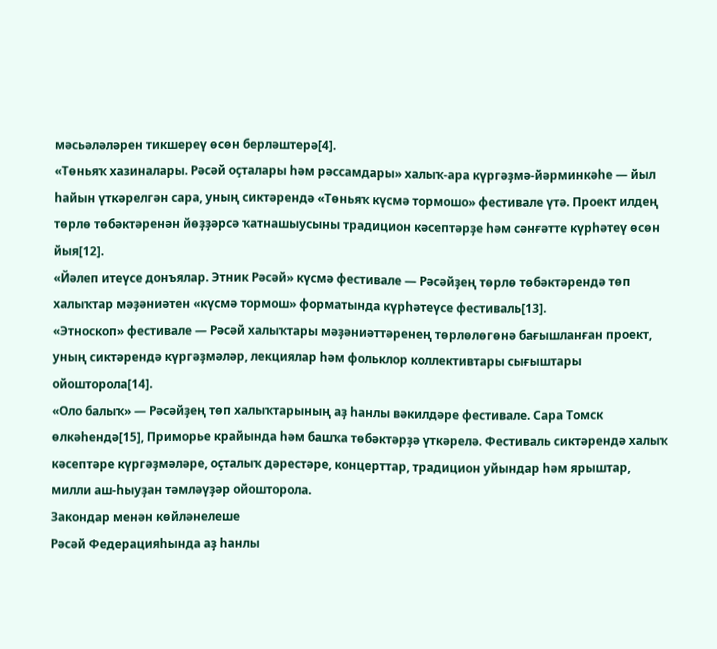мәсьәләләрен тикшереү өсөн берләштерә[4].
«Төньяҡ хазиналары. Рәсәй оҫталары һәм рәссамдары» халыҡ-ара күргәҙмә-йәрминкәһе — йыл һайын үткәрелгән сара, уның сиктәрендә «Төньяҡ күсмә тормошо» фестивале үтә. Проект илдең төрлө төбәктәренән йөҙҙәрсә ҡатнашыусыны традицион кәсептәрҙе һәм сәнғәтте күрһәтеү өсөн йыя[12].
«Йәлеп итеүсе донъялар. Этник Рәсәй» күсмә фестивале — Рәсәйҙең төрлө төбәктәрендә төп халыҡтар мәҙәниәтен «күсмә тормош» форматында күрһәтеүсе фестиваль[13].
«Этноскоп» фестивале — Рәсәй халыҡтары мәҙәниәттәренең төрлөлөгөнә бағышланған проект, уның сиктәрендә күргәҙмәләр, лекциялар һәм фольклор коллективтары сығыштары ойошторола[14].
«Оло балыҡ» — Рәсәйҙең төп халыҡтарының аҙ һанлы вәкилдәре фестивале. Сара Томск өлкәһендә[15], Приморье крайында һәм башҡа төбәктәрҙә үткәрелә. Фестиваль сиктәрендә халыҡ кәсептәре күргәҙмәләре, оҫталыҡ дәрестәре, концерттар, традицион уйындар һәм ярыштар, милли аш-һыуҙан тәмләүҙәр ойошторола.
Закондар менән көйләнелеше
Рәсәй Федерацияһында аҙ һанлы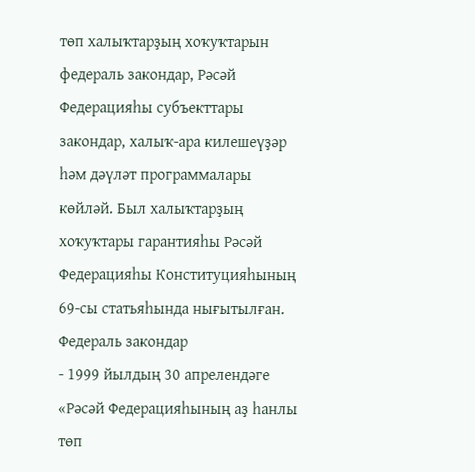төп халыҡтарҙың хоҡуҡтарын федераль закондар, Рәсәй Федерацияһы субъекттары закондар, халыҡ-ара килешеүҙәр һәм дәүләт программалары көйләй. Был халыҡтарҙың хоҡуҡтары гарантияһы Рәсәй Федерацияһы Конституцияһының 69-сы статьяһында нығытылған.
Федераль закондар
- 1999 йылдың 30 апрелендәге «Рәсәй Федерацияһының аҙ һанлы төп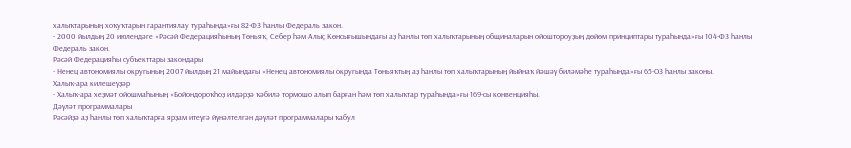халыҡтарының хоҡуҡтарын гарантиялау тураһында»ғы 82-ФЗ һанлы Федераль закон.
- 2000 йылдың 20 июлендәге «Рәсәй Федерацияһының Төньяҡ, Себер һәм Алыҫ Көнсығышындағы аҙ һанлы төп халыҡтарының общиналарын ойоштороуҙың дөйөм принциптары тураһында»ғы 104-ФЗ һанлы Федераль закон.
Рәсәй Федерацияһы субъекттары закондары
- Ненец автономиялы округының 2007 йылдың 21 майындағы «Ненец автономиялы округында Төньяҡтың аҙ һанлы төп халыҡтарының йыйнаҡ йәшәү биләмәһе тураһында»ғы 65-ОЗ һанлы законы.
Халыҡ-ара килешеүҙәр
- Халыҡ-ара хеҙмәт ойошмаһының «Бойондороҡһоҙ илдәрҙә ҡәбилә тормошо алып барған һәм төп халыҡтар тураһында»ғы 169-сы конвенцияһы.
Дәүләт программалары
Рәсәйҙә аҙ һанлы төп халыҡтарға ярҙам итеүгә йүнәлтелгән дәүләт программалары ҡабул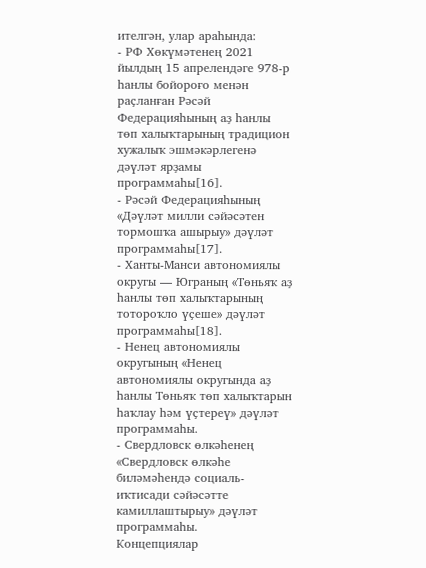ителгән, улар араһында:
- РФ Хөкүмәтенең 2021 йылдың 15 апрелендәге 978-р һанлы бойороғо менән раҫланған Рәсәй Федерацияһының аҙ һанлы төп халыҡтарының традицион хужалыҡ эшмәкәрлегенә дәүләт ярҙамы программаһы[16].
- Рәсәй Федерацияһының «Дәүләт милли сәйәсәтен тормошҡа ашырыу» дәүләт программаһы[17].
- Ханты-Манси автономиялы округы — Юграның «Төньяҡ аҙ һанлы төп халыҡтарының тотороҡло үҫеше» дәүләт программаһы[18].
- Ненец автономиялы округының «Ненец автономиялы округында аҙ һанлы Төньяҡ төп халыҡтарын һаҡлау һәм үҫтереү» дәүләт программаһы.
- Свердловск өлкәһенең «Свердловск өлкәһе биләмәһендә социаль-иҡтисади сәйәсәтте камиллаштырыу» дәүләт программаһы.
Концепциялар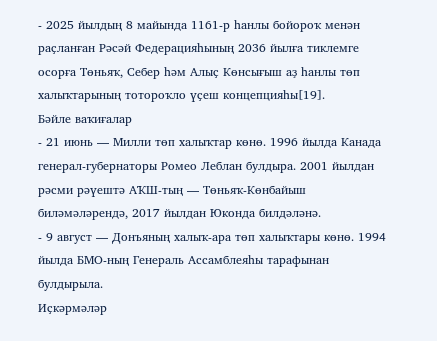- 2025 йылдың 8 майында 1161-р һанлы бойороҡ менән раҫланған Рәсәй Федерацияһының 2036 йылға тиклемге осорға Төньяҡ, Себер һәм Алыҫ Көнсығыш аҙ һанлы төп халыҡтарының тотороҡло үҫеш концепцияһы[19].
Бәйле ваҡиғалар
- 21 июнь — Милли төп халыҡтар көнө. 1996 йылда Канада генерал-губернаторы Ромео Леблан булдыра. 2001 йылдан рәсми рәүештә АҠШ-тың — Төньяҡ-Көнбайыш биләмәләрендә, 2017 йылдан Юконда билдәләнә.
- 9 август — Донъяның халыҡ-ара төп халыҡтары көнө. 1994 йылда БМО-ның Генераль Ассамблеяһы тарафынан булдырыла.
Иҫкәрмәләр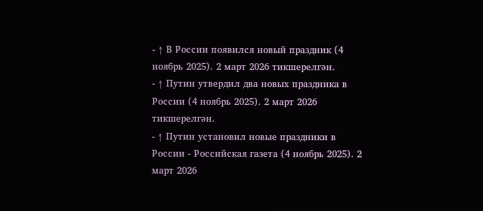- ↑ В России появился новый праздник (4 ноябрь 2025). 2 март 2026 тикшерелгән.
- ↑ Путин утвердил два новых праздника в России (4 ноябрь 2025). 2 март 2026 тикшерелгән.
- ↑ Путин установил новые праздники в России - Российская газета (4 ноябрь 2025). 2 март 2026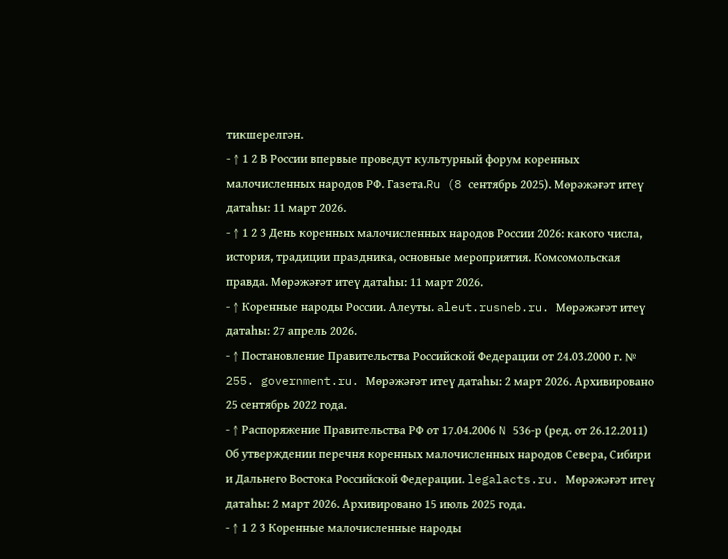тикшерелгән.
- ↑ 1 2 В России впервые проведут культурный форум коренных малочисленных народов РФ. Газета.Ru (8 сентябрь 2025). Мөрәжәғәт итеү датаһы: 11 март 2026.
- ↑ 1 2 3 День коренных малочисленных народов России 2026: какого числа, история, традиции праздника, основные мероприятия. Комсомольская правда. Мөрәжәғәт итеү датаһы: 11 март 2026.
- ↑ Коренные народы России. Алеуты. aleut.rusneb.ru. Мөрәжәғәт итеү датаһы: 27 апрель 2026.
- ↑ Постановление Правительства Российской Федерации от 24.03.2000 г. № 255. government.ru. Мөрәжәғәт итеү датаһы: 2 март 2026. Архивировано 25 сентябрь 2022 года.
- ↑ Распоряжение Правительства РФ от 17.04.2006 N 536-р (ред. от 26.12.2011) Об утверждении перечня коренных малочисленных народов Севера, Сибири и Дальнего Востока Российской Федерации. legalacts.ru. Мөрәжәғәт итеү датаһы: 2 март 2026. Архивировано 15 июль 2025 года.
- ↑ 1 2 3 Коренные малочисленные народы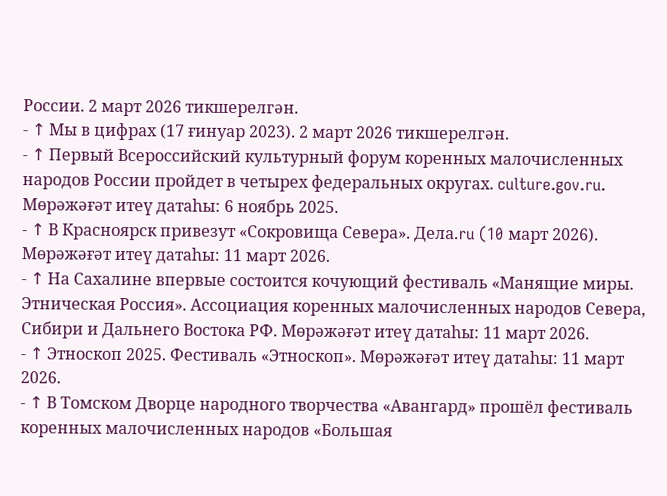России. 2 март 2026 тикшерелгән.
- ↑ Мы в цифрах (17 ғинуар 2023). 2 март 2026 тикшерелгән.
- ↑ Первый Всероссийский культурный форум коренных малочисленных народов России пройдет в четырех федеральных округах. culture.gov.ru. Мөрәжәғәт итеү датаһы: 6 ноябрь 2025.
- ↑ В Красноярск привезут «Сокровища Севера». Дела.ru (10 март 2026). Мөрәжәғәт итеү датаһы: 11 март 2026.
- ↑ На Сахалине впервые состоится кочующий фестиваль «Манящие миры. Этническая Россия». Ассоциация коренных малочисленных народов Севера, Сибири и Дальнего Востока РФ. Мөрәжәғәт итеү датаһы: 11 март 2026.
- ↑ Этноскоп 2025. Фестиваль «Этноскоп». Мөрәжәғәт итеү датаһы: 11 март 2026.
- ↑ В Томском Дворце народного творчества «Авангард» прошёл фестиваль коренных малочисленных народов «Большая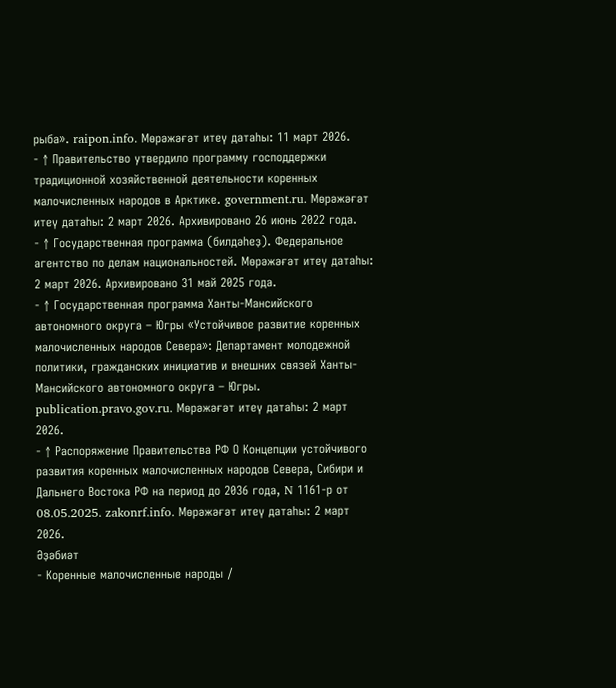рыба». raipon.info. Мөрәжәғәт итеү датаһы: 11 март 2026.
- ↑ Правительство утвердило программу господдержки традиционной хозяйственной деятельности коренных малочисленных народов в Арктике. government.ru. Мөрәжәғәт итеү датаһы: 2 март 2026. Архивировано 26 июнь 2022 года.
- ↑ Государственная программа (билдәһеҙ). Федеральное агентство по делам национальностей. Мөрәжәғәт итеү датаһы: 2 март 2026. Архивировано 31 май 2025 года.
- ↑ Государственная программа Ханты-Мансийского автономного округа – Югры «Устойчивое развитие коренных малочисленных народов Севера»: Департамент молодежной политики, гражданских инициатив и внешних связей Ханты-Мансийского автономного округа – Югры. publication.pravo.gov.ru. Мөрәжәғәт итеү датаһы: 2 март 2026.
- ↑ Распоряжение Правительства РФ О Концепции устойчивого развития коренных малочисленных народов Севера, Сибири и Дальнего Востока РФ на период до 2036 года, N 1161-р от 08.05.2025. zakonrf.info. Мөрәжәғәт итеү датаһы: 2 март 2026.
Әҙәбиәт
- Коренные малочисленные народы /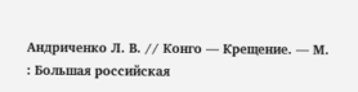Андриченко Л. В. // Конго — Крещение. — М. : Большая российская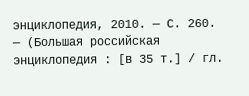энциклопедия, 2010. — С. 260. — (Большая российская энциклопедия : [в 35 т.] / гл.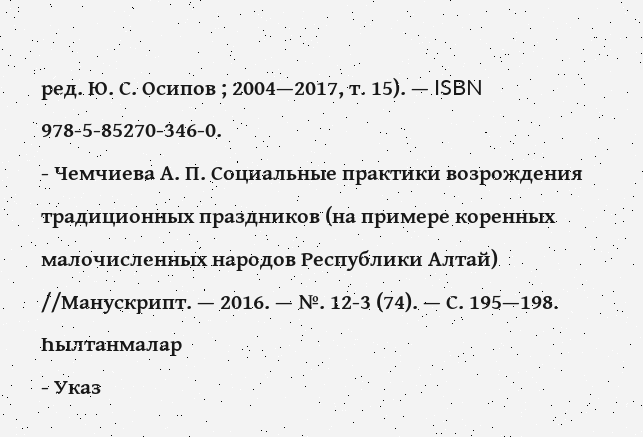ред. Ю. С. Осипов ; 2004—2017, т. 15). — ISBN 978-5-85270-346-0.
- Чемчиева А. П. Социальные практики возрождения традиционных праздников (на примере коренных малочисленных народов Республики Алтай) //Манускрипт. — 2016. — №. 12-3 (74). — С. 195—198.
Һылтанмалар
- Указ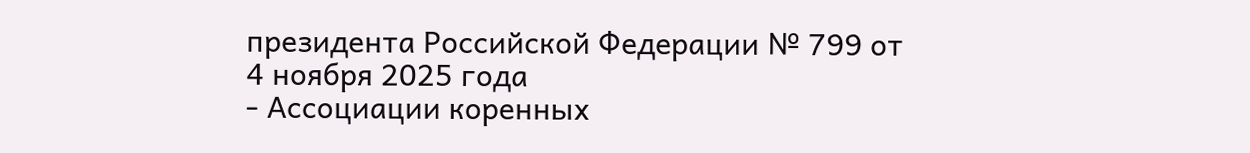президента Российской Федерации № 799 от 4 ноября 2025 года
- Ассоциации коренных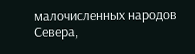малочисленных народов Севера,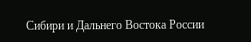Сибири и Дальнего Востока России